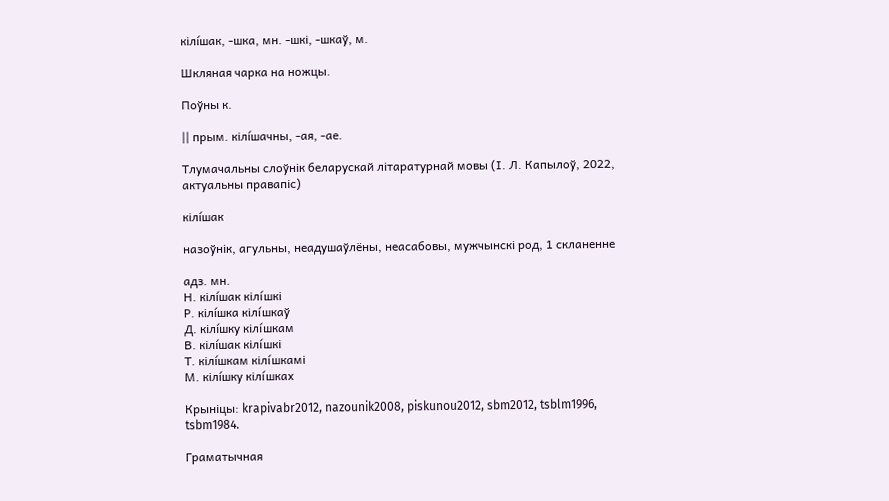кілі́шак, -шка, мн. -шкі, -шкаў, м.

Шкляная чарка на ножцы.

Поўны к.

|| прым. кілі́шачны, -ая, -ае.

Тлумачальны слоўнік беларускай літаратурнай мовы (І. Л. Капылоў, 2022, актуальны правапіс)

кілі́шак

назоўнік, агульны, неадушаўлёны, неасабовы, мужчынскі род, 1 скланенне

адз. мн.
Н. кілі́шак кілі́шкі
Р. кілі́шка кілі́шкаў
Д. кілі́шку кілі́шкам
В. кілі́шак кілі́шкі
Т. кілі́шкам кілі́шкамі
М. кілі́шку кілі́шках

Крыніцы: krapivabr2012, nazounik2008, piskunou2012, sbm2012, tsblm1996, tsbm1984.

Граматычная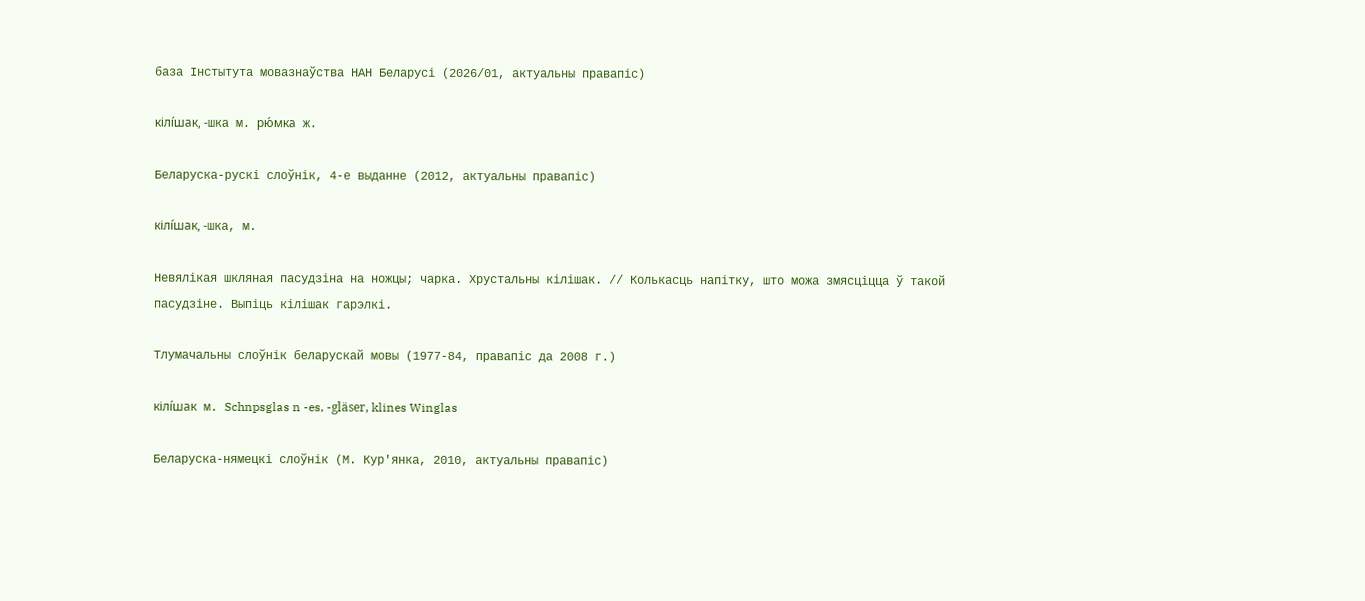база Інстытута мовазнаўства НАН Беларусі (2026/01, актуальны правапіс)

кілі́шак, -шка м. рю́мка ж.

Беларуска-рускі слоўнік, 4-е выданне (2012, актуальны правапіс)

кілі́шак, ‑шка, м.

Невялікая шкляная пасудзіна на ножцы; чарка. Хрустальны кілішак. // Колькасць напітку, што можа змясціцца ў такой пасудзіне. Выпіць кілішак гарэлкі.

Тлумачальны слоўнік беларускай мовы (1977-84, правапіс да 2008 г.)

кілі́шак м. Schnpsglas n -es, -gläser, klines Winglas

Беларуска-нямецкі слоўнік (М. Кур'янка, 2010, актуальны правапіс)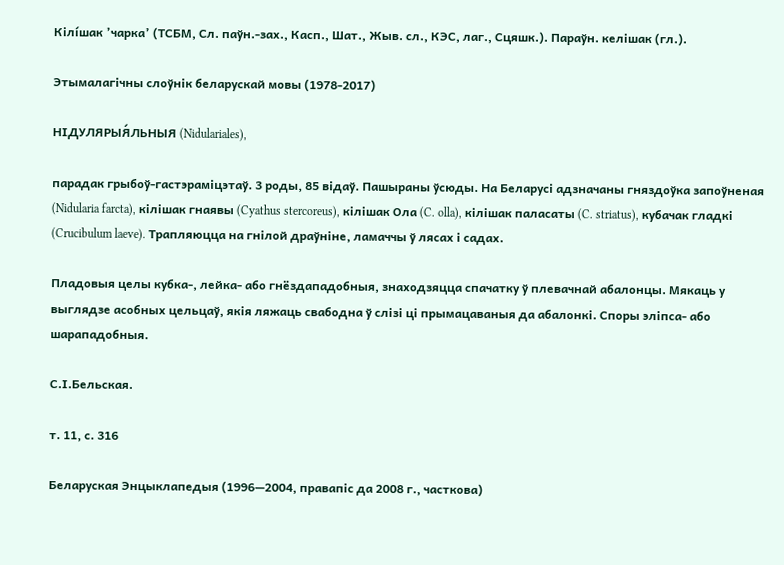Кілі́шак ’чарка’ (ТСБМ, Сл. паўн.-зах., Касп., Шат., Жыв. сл., КЭС, лаг., Сцяшк.). Параўн. келішак (гл.).

Этымалагічны слоўнік беларускай мовы (1978-2017)

НІДУЛЯРЫЯ́ЛЬНЫЯ (Nidulariales),

парадак грыбоў-гастэраміцэтаў. 3 роды, 85 відаў. Пашыраны ўсюды. На Беларусі адзначаны гняздоўка запоўненая (Nidularia farcta), кілішак гнаявы (Cyathus stercoreus), кілішак Ола (C. olla), кілішак паласаты (C. striatus), кубачак гладкі (Crucibulum laeve). Трапляюцца на гнілой драўніне, ламаччы ў лясах і садах.

Пладовыя целы кубка-, лейка- або гнёздападобныя, знаходзяцца спачатку ў плевачнай абалонцы. Мякаць у выглядзе асобных цельцаў, якія ляжаць свабодна ў слізі ці прымацаваныя да абалонкі. Споры эліпса- або шарападобныя.

С.І.Бельская.

т. 11, с. 316

Беларуская Энцыклапедыя (1996—2004, правапіс да 2008 г., часткова)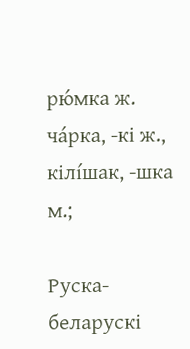рю́мка ж. ча́рка, -кі ж., кілі́шак, -шка м.;

Руска-беларускі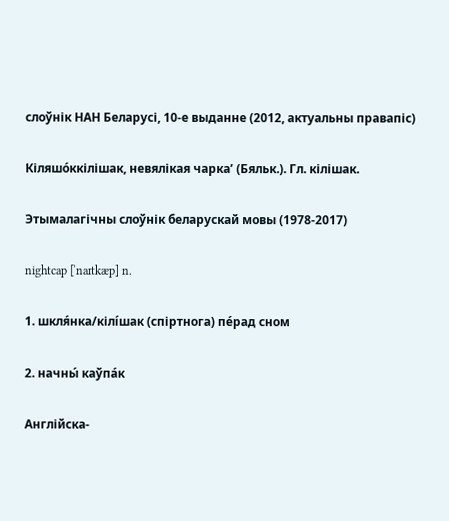слоўнік НАН Беларусі, 10-е выданне (2012, актуальны правапіс)

Кіляшо́ккілішак, невялікая чарка’ (Бяльк.). Гл. кілішак.

Этымалагічны слоўнік беларускай мовы (1978-2017)

nightcap [ˈnaɪtkæp] n.

1. шкля́нка/кілі́шак (спіртнога) пе́рад сном

2. начны́ каўпа́к

Англійска-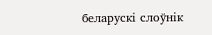беларускі слоўнік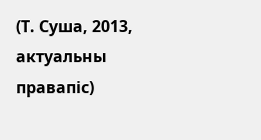(Т. Суша, 2013, актуальны правапіс)